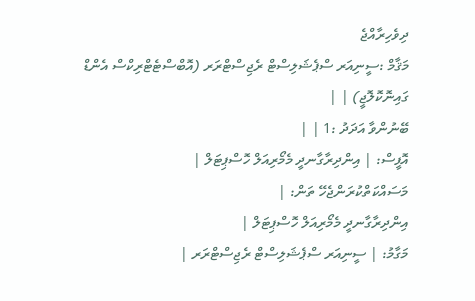ދިވެހިރާއްޖެ
މަޤާމް :ސީނިއަރ ސްޕެޝަލިސްޓް ރެޖިސްޓްރަރ (އޮބްސްޓެޓްރިކްސް އެންޑް ގައިނޮކޮލޮޖީ) | |
ބޭނުންވާ އަދަދު :1 | |
އޮފީސް: | އިންދިރާގާނދީ މެމޯރިއަލް ހޮސްޕިޓަލް |
މަސައްކަތްކުރަންޖެހޭ ތަން: |
އިންދިރާގާނދީ މެމޯރިއަލް ހޮސްޕިޓަލް |
މަގާމު: | ސީނިއަރ ސްޕެޝަލިސްޓް ރެޖިސްޓްރަރ |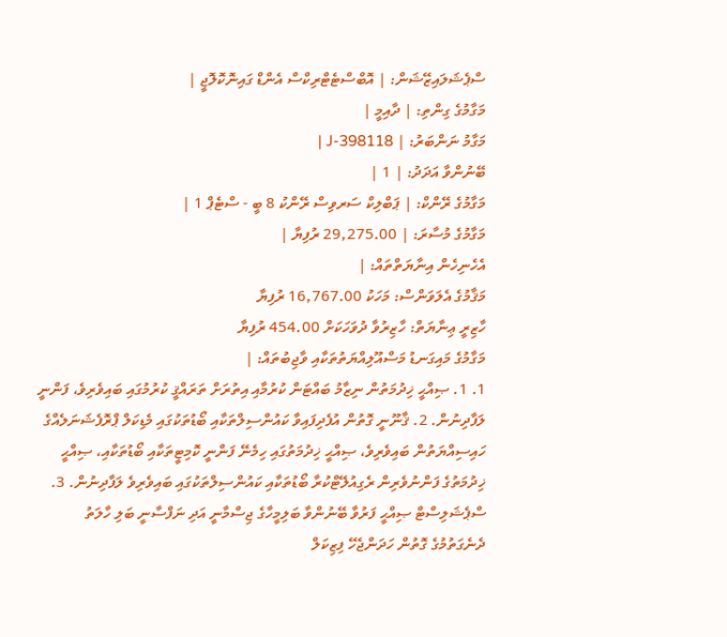ސްޕެޝަލައިޒޭޝަން: | އޮބްސްޓެޓްރިކްސް އެންޑް ގައިނޮކޮލޮޖީ |
މަގާމުގެ ގިންތި: | ދާއިމީ |
މަގާމު ނަންބަރު: | J-398118 |
ބޭނުންވާ އަދަދު: | 1 |
މަގާމުގެ ރޭންކް: | ޕަބްލިކް ސަރވިސް ރޭންކު 8 ބީ - ސްޓެޕް 1 |
މަގާމުގެ މުސާރަ: | 29,275.00 ރުފިޔާ |
އެހެނިހެން އިނާޔަތްތައް: |
މަޤާމުގެ އެލަވަންސް: މަހަކު 16,767.00 ރުފިޔާ
ހާޒިރީ ޢިނާޔަތް: ހާޒިރުވާ ދުވަހަކަށް 454.00 ރުފިޔާ
މަގާމުގެ މައިގަނޑު މަސްއޫލިއްޔަތުތަކާއި ވާޖިބުތައް: |
1. 1. ޞިއްޙީ ޚިދުމަތުން ނިޒާމު ބައްޓަން ކުރުމާއި އިތުރަށް ތަރައްޤީ ކުރުމުގައި ބައިވެރިވެ، ފަންނީ ލަފާދިނުން. 2. ޤާނޫނީ ގޮތުން އުފެދިފައިވާ ކައުންސިލްތަކާއި ބޯޑުތަކުގައި މެޑިކަލް ޕްރޮފެޝަނަލެއްގެ ހައިސިއްޔަތުން ބައިވެރިވެ، ޞިއްޙީ ޚިދުމަތުގައި ހިމެނޭ ފަންނީ ކޮމިޓީތަކާއި ބޯޑުތަކާއި، ޞިއްޙީ ޚިދުމަތުގެ ފަންނުވެރިން ރެގިއުލޭޓްކުރާ ބޯޑުތަކާއި ކައުންސިލްތަކުގައި ބައިވެރިވެ ލަފާދިނުން. 3. ސްޕެޝަލިސްޓް ޞިއްޙީ ފަރުވާ ބޭނުންވާ ބަލިމީހާގެ ޖިސްމާނީ އަދި ނަފްސާނީ ބަލި ހާލަތު ދެނެގަތުމުގެ ގޮތުން ހަދަންޖެހޭ ފިޒިކަލް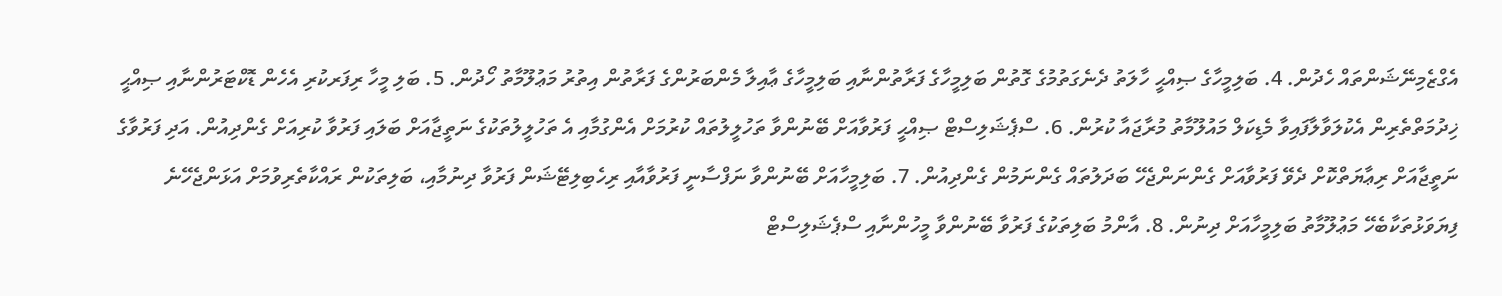އެގްޒެމިނޭޝަންތައް ހެދުން. 4. ބަލިމީހާގެ ޞިއްޙީ ހާލަތު ދެނެގަތުމުގެ ގޮތުން ބަލިމީހާގެ ފަރާތުންނާއި ބަލިމީހާގެ ޢާއިލާ މެންބަރުންގެ ފަރާތުން އިތުރު މަޢުލޫމާތު ހޯދުން. 5. ބަލި މީހާ ރިފަރކުރި އެހެން ޑޮކްޓަރުންނާއި ޞިއްޙީ ޚިދުމަތްތެރިން އެކުލަވާލާފައިވާ މެޑިކަލް މައުލޫމާތު މުރާޖައާ ކުރުން. 6. ސްޕެޝަލިސްޓް ޞިއްޙީ ފަރުވާއަށް ބޭނުންވާ ތަހުލީލުތައް ކުރުމަށް އެންގުމާއި އެ ތަހުލީލުތަކުގެ ނަތީޖާއަށް ބަލައި ފަރުވާ ކުރިއަށް ގެންދިއުން. އަދި ފަރުވާގެ ނަތީޖާއަށް ރިޢާޔަތްކޮށް ދެވޭ ފަރުވާއަށް ގެންނަންޖެހޭ ބަދަލުތައް ގެންނަމުން ގެންދިއުން. 7. ބަލިމީހާއަށް ބޭނުންވާ ނަފްސާނީ ފަރުވާއާއި ރިހެބިލިޓޭޝަން ފަރުވާ ދިނުމާއި، ބަލިތަކުން ރައްކާތެރިވުމަށް އަޅަންޖެހޭނެ ފިޔަވަޅުތަކާބެހޭ މަޢުލޫމާތު ބަލިމީހާއަށް ދިނުން. 8. އާންމު ބަލިތަކުގެ ފަރުވާ ބޭނުންވާ މީހުންނާއި ސްޕެޝަލިސްޓް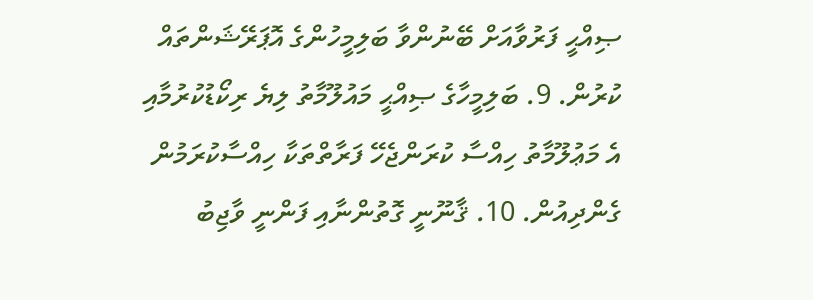ޞިއްޙީ ފަރުވާއަށް ބޭނުންވާ ބަލިމީހުންގެ އޮޕަރޭޝަންތައް ކުރުން. 9. ބަލިމީހާގެ ޞިއްޙީ މައުލޫމާތު ލިޔެ ރިކޯޑުކުރުމާއި އެ މަޢުލޫމާތު ހިއްސާ ކުރަންޖެހޭ ފަރާތްތަކާ ހިއްސާކުރަމުން ގެންދިއުން. 10. ޤާނޫނީ ގޮތުންނާއި ފަންނީ ވާޖިބު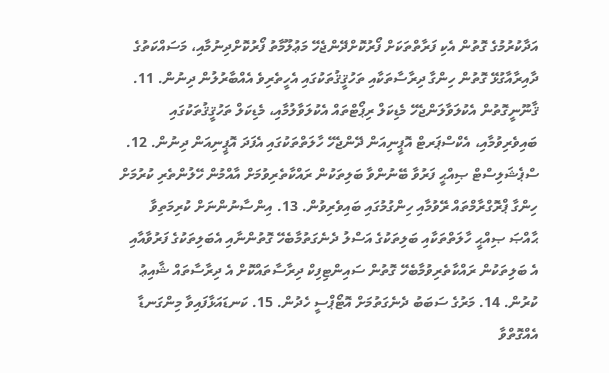އަދާކުރުމުގެ ގޮތުން އެކި ފަރާތްތަކަށް ފޯރުކޮށްދޭންޖެހޭ މަޢުލޫމާތު ފޯރުކޮށްދިނުމާއި، މަސައްކަތުގެ ދާއިރާއާގުޅޭ ގޮތުން ހިންގާ ދިރާސާތަކާއި ތަހުޤީޤުތަކުގައި އެހީތެރިވެ އެއްބާރުލުން ދިނުން. 11. ޤާނޫނީގޮތުން އެކުލަވާލަންޖެހޭ މެޑިކަލް ރިޕޯޓްތައް އެކުލަވާލުމާއި، މެޑިކަލް ތަހުޤީޤުތަކުގައި ބައިވެރިވުމާއި، އެކްސްޕަރޓް އޮޕީނިއަން ދޭންޖެހޭ ހާލަތްތަކުގައި އެފަދަ އޮޕީނިއަން ދިނުން. 12. ސްޕެޝަލިސްޓް ޞިއްޙީ ފަރުވާ ބޭނުންވާ ބަލިތަކުން ރައްކާތެރިވުމަށް އާއްމުން ހޭލުންތެރި ކުރުމަށް ހިންގާ ޕްރޮގްރާމްތައް ރޭވުމާއި ހިންގުމުގައި ބައިވެރިވުން. 13. އިންސާނުންނަށް ކުރިމަތިވާ ޙާއްޞަ ޞިއްޙީ ހާލަތްތަކާއި ބަލިތަކުގެ އަސްލު ދެނެގަތުމާބެހޭ ގޮތުންނާއި އެބަލިތަކުގެ ފަރުވާއާއި އެ ބަލިތަކުން ރައްކާތެރިވުމާބެހޭ ގޮތުން ސައިންޓިފިކް ދިރާސާތައްކޮށް އެ ދިރާސާތައް ޝާއިޢު ކުރުން. 14. މަރުގެ ސަބަބު ދެނެގަތުމަށް އޮޓޯޕްސީ ހެދުން. 15. ކަނޑައަޅާފައިވާ މިންގަނޑާ އެއްގޮތްވާ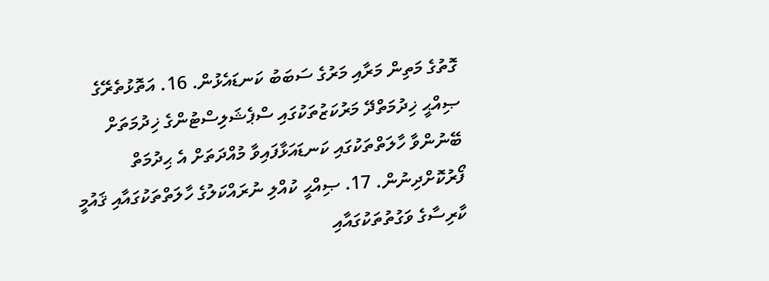ގޮތުގެ މަތިން މަރާއި މަރުގެ ސަބަބު ކަނޑައެޅުން. 16. އަތޮޅުތެރޭގެ ޞިއްޙީ ޚިދުމަތްދޭ މަރުކަޒުތަކުގައި ސްޕެޝަލިސްޓުންގެ ޚިދުމަތަށް ބޭނުންވާ ހާލަތްތަކުގައި ކަނޑައަޅާފައިވާ މުއްދަތަށް އެ ޙިދުމަތް ފޯރުކޮށްދިނުން. 17. ޞިއްޙީ ކުއްލި ނުރައްކަލުގެ ހާލަތްތަކުގައާއި ޤައުމީ ކާރިސާގެ ވަގުތުތަކުގައާއި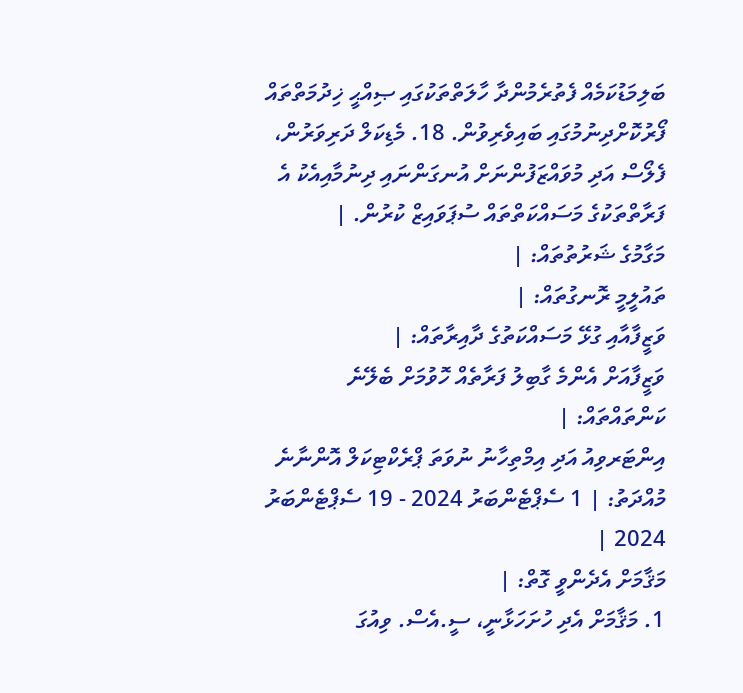ބަލިމަޑުކަމެއް ފެތުރެމުންދާ ހާލަތްތަކުގައި ޞިއްޙީ ޚިދުމަތްތައް ފޯރުކޮށްދިނުމުގައި ބައިވެރިވުން. 18. މެޑިކަލް ދަރިވަރުން، ފެލޯސް އަދި މުވައްޒަފުންނަށް އުނގަންނައި ދިނުމާއިއެކު އެ ފަރާތްތަކުގެ މަސައްކަތްތައް ސުޕަވައިޒް ކުރުން. |
މަގާމުގެ ޝަރުތުތައް: |
ތައުލީމީ ރޮނގުތައް: |
ވަޒީފާއާއި ގުޅޭ މަސައްކަތުގެ ދާއިރާތައް: |
ވަޒީފާއަށް އެންމެ ގާބިލު ފަރާތެއް ހޮވުމަށް ބެލޭނެ ކަންތައްތައް: |
އިންޓަރވިއު އަދި އިމްތިހާނު ނުވަތަ ޕްރެކްޓިކަލް އޮންނާނެ މުއްދަތު: | 1 ސެޕްޓެންބަރު 2024 - 19 ސެޕްޓެންބަރު 2024 |
މަޤާމަށް އެދެންވީ ގޮތް: |
1. މަޤާމަށް އެދި ހުށަހަޅާނީ، ސީ.އެސް. ވިއުގަ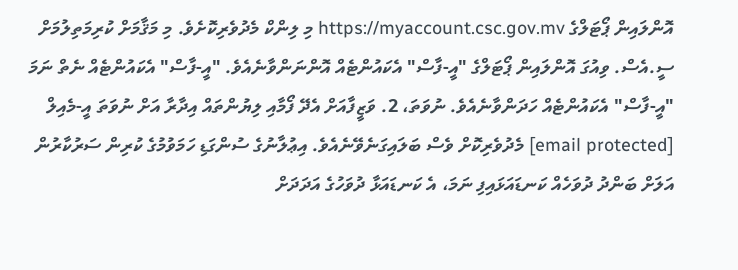އޮންލައިން ޕޯޓަލްގެ https://myaccount.csc.gov.mv މި ލިންކް މެދުވެރިކޮށެވެ. މި މަޤާމަށް ކުރިމަތިލުމަށް ސީ.އެސް. ވިއުގަ އޮންލައިން ޕޯޓަލްގެ "އީ-ފާސް" އެކައުންޓެއް އޮންނަންވާނެއެވެ. "އީ-ފާސް" އެކައުންޓެއް ނެތް ނަމަ "އީ-ފާސް" އެކައުންޓެއް ހަދަންވާނެއެވެ. ނުވަތަ، 2. ވަޒީފާއަށް އެދޭ ފޯމާއި ލިޔުންތައް އިދާރާ އަށް ނުވަތަ އީ-މެއިލް [email protected] މެދުވެރިކޮށް ވެސް ބަލައިގަނެވޭނެއެވެ. އިޢުލާނުގެ ސުންގަޑި ހަމަވުމުގެ ކުރިން ސަރުކާރުން އަލަށް ބަންދު ދުވަހެއް ކަނޑައަޅައިފި ނަމަ، އެ ކަނޑައަޅާ ދުވަހުގެ އަދަދަށް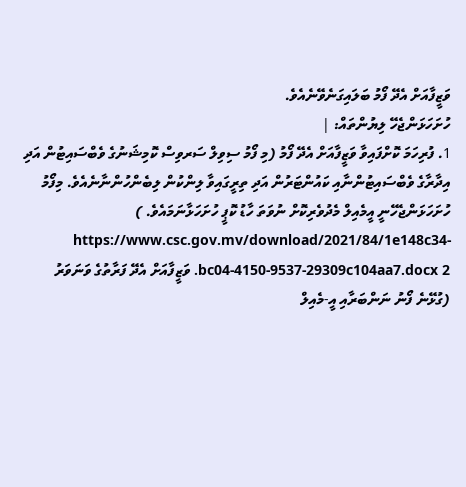ވަޒީފާއަށް އެދޭ ފޯމު ބަލައިގަނެވޭނެއެވެ.
ހުށަހަޅަންޖެހޭ ލިޔުންތައް: |
1. ފުރިހަމަ ކޮށްފައިވާ ވަޒީފާއަށް އެދޭ ފޯމު (މި ފޯމު ސިވިލް ސަރވިސް ކޮމިޝަނުގެ ވެބްސައިޓުން އަދި އިދާރާގެ ވެބްސައިޓުންނާއި ކައުންޓަރުން އަދި ތިރީގައިވާ ލިންކުން ލިބެންހުންނާނެއެވެ. މިފޯމު ހުށަހަޅަންޖެހޭނީ އީމެއިލް މެދުވެރިކޮށް ނުވަތަ ހާޑު ކޮޕީ ހުށަހަޅާނަމައެވެ. ) https://www.csc.gov.mv/download/2021/84/1e148c34-bc04-4150-9537-29309c104aa7.docx 2. ވަޒީފާއަށް އެދޭ ފަރާތުގެ ވަނަވަރު (ގުޅޭނެ ފޯނު ނަންބަރާއި އީ-މެއިލް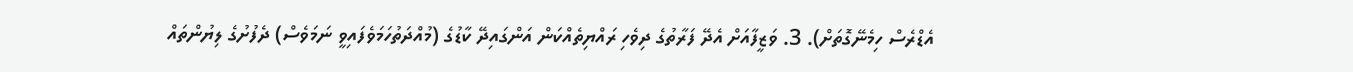އެޑްރެސް ހިމެނޭގޮތަށް). 3. ވަޒީފާއަށް އެދޭ ފަރާތުގެ ދިވެހި ރައްޔިތެއްކަން އަންގައިދޭ ކާޑުގެ (މުއްދަތުހަމަވެފައިވީ ނަމަވެސް) ދެފުށުގެ ލިޔުންތައް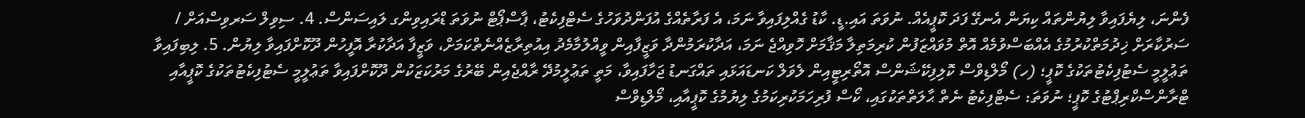ފެންނަ، ލިޔެފައިވާ ލިޔުންތައް ކިޔަން އެނގޭ ފަދަ ކޮޕީއެއް. ނުވަތަ އައި.ޑީ. ކާޑު ގެއްލިފައިވާ ނަމަ، އެ ފަރާތެއްގެ އުފަންދުވަހުގެ ސެޓްފިކެޓު، ޕާސްޕޯޓް ނުވަތަ ޑްރައިވިންގ ލައިސަންސް. 4. ސިވިލް ސަރވިސްއަށް / ސަރުކާރަށް ޚިދުމަތްކުރުމުގެ އެއްބަސްވުމެއް އޮތް މުވައްޒަފުން ކުރިމަތިލާ މަޤާމަށް ހޮވިއްޖެ ނަމަ، އަދާކުރަމުންދާ ވަޒީފާއިން ވީއްލުމާމެދު އިއުތިރާޒެއްނެތްކަމަށް، ވަޒީފާ އަދާކުރާ އޮފީހުން ދޫކޮށްފައިވާ ލިޔުން. 5. ލިބިފައިވާ ތަޢުލީމީ ސެޓުފިކެޓުތަކުގެ ކޮޕީ؛ (ހ) މޯލްޑިވްސް ކޮލިފިކޭޝަންސް އޮތޯރިޓީއިން ލެވަލް ކަނޑައަޅައި ތައްގަނޑު ޖަހާފައިވާ، މަތީ ތަޢުލީމުދޭ ރާއްޖެއިން ބޭރުގެ މަރުކަޒަކުން ދޫކޮށްފައިވާ ތަޢުލީމީ ސެޓުފިކެޓުތަކުގެ ކޮޕީއާއި ޓްރާންސްކްރިޕްޓުގެ ކޮޕީ؛ ނުވަތަ: ސެޓްފިކެޓު ނެތް ޙާލަތްތަކުގައި، ކޯސް ފުރިހަމަކުރިކަމުގެ ލިޔުމުގެ ކޮޕީއާއި، މޯލްޑިވްސް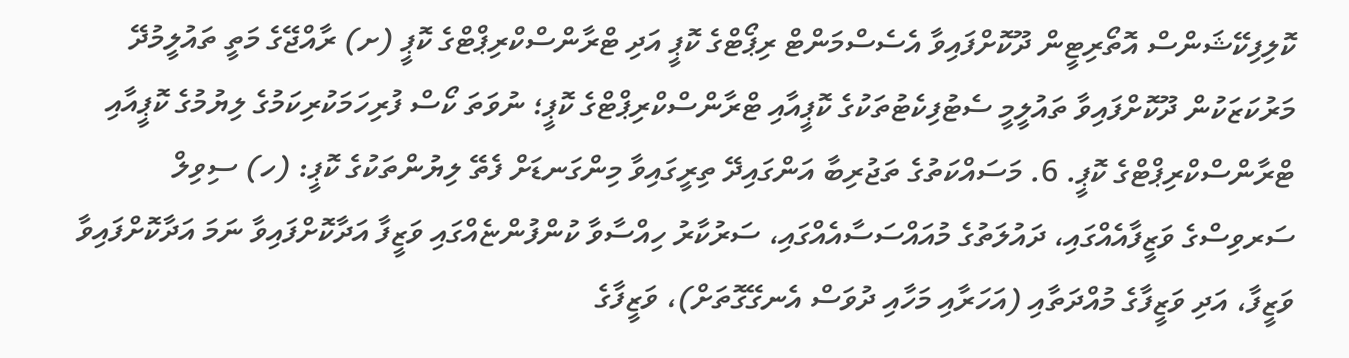ކޮލިފިކޭޝަންސް އޮތޯރިޓީން ދޫކޮށްފައިވާ އެސެސްމަންޓް ރިޕޯޓްގެ ކޮޕީ އަދި ޓްރާންސްކްރިޕްޓްގެ ކޮޕީ (ށ) ރާއްޖޭގެ މަތީ ތައުލީމުދޭ މަރުކަޒަކުން ދޫކޮށްފައިވާ ތައުލީމީ ސެޓުފިކެޓުތަކުގެ ކޮޕީއާއި ޓްރާންސްކްރިޕްޓްގެ ކޮޕީ؛ ނުވަތަ ކޯސް ފުރިހަމަކުރިކަމުގެ ލިޔުމުގެ ކޮޕީއާއި ޓްރާންސްކްރިޕްޓްގެ ކޮޕީ. 6. މަސައްކަތުގެ ތަޖުރިބާ އަންގައިދޭ ތިރީގައިވާ މިންގަނޑަށް ފެތޭ ލިޔުންތަކުގެ ކޮޕީ: (ހ) ސިވިލް ސަރވިސްގެ ވަޒީފާއެއްގައި، ދައުލަތުގެ މުއައްސަސާއެއްގައި، ސަރުކާރު ހިއްސާވާ ކުންފުންޏެއްގައި ވަޒީފާ އަދާކޮށްފައިވާ ނަމަ އަދާކޮށްފައިވާ ވަޒީފާ، އަދި ވަޒީފާގެ މުއްދަތާއި (އަހަރާއި މަހާއި ދުވަސް އެނގޭގޮތަށް)، ވަޒީފާގެ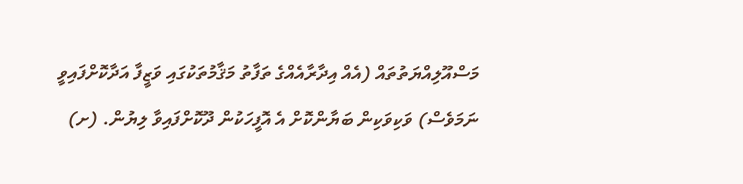މަސްއޫލިއްޔަތުތައް (އެއް އިދާރާއެއްގެ ތަފާތު މަޤާމުތަކުގައި ވަޒީފާ އަދާކޮށްފައިވީ ނަމަވެސް) ވަކިވަކިން ބަޔާންކޮށް އެ އޮފީހަކުން ދޫކޮށްފައިވާ ލިޔުން. (ށ)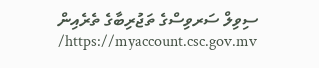ސިވިލް ސަރވިސްގެ ތަޖުރިބާގެ ތެރެއިން https://myaccount.csc.gov.mv/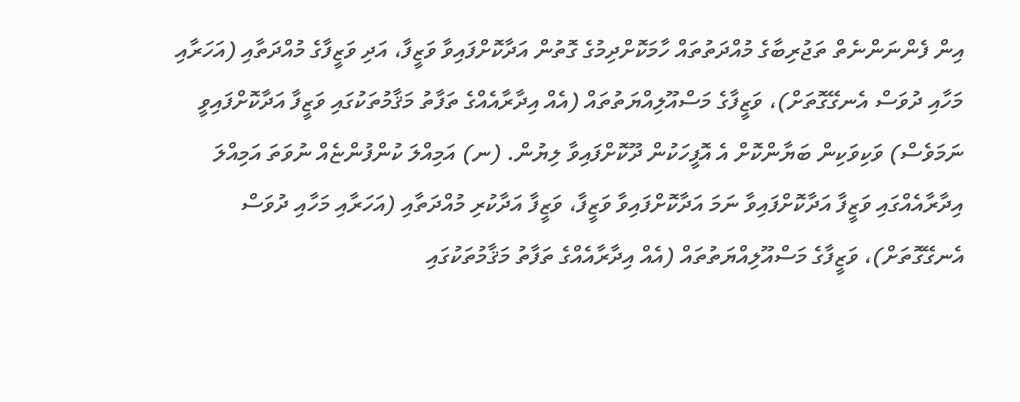އިން ފެންނަންނެތް ތަޖުރިބާގެ މުއްދަތުތައް ހާމަކޮށްދިމުގެ ގޮތުން އަދާކޮށްފައިވާ ވަޒީފާ، އަދި ވަޒީފާގެ މުއްދަތާއި (އަހަރާއި މަހާއި ދުވަސް އެނގޭގޮތަށް)، ވަޒީފާގެ މަސްއޫލިއްޔަތުތައް (އެއް އިދާރާއެއްގެ ތަފާތު މަޤާމުތަކުގައި ވަޒީފާ އަދާކޮށްފައިވީ ނަމަވެސް) ވަކިވަކިން ބަޔާންކޮށް އެ އޮފީހަކުން ދޫކޮށްފައިވާ ލިޔުން. (ނ) އަމިއްލަ ކުންފުންޏެއް ނުވަތަ އަމިއްލަ އިދާރާއެއްގައި ވަޒީފާ އަދާކޮށްފައިވާ ނަމަ އަދާކޮށްފައިވާ ވަޒީފާ، ވަޒީފާ އަދާކުރި މުއްދަތާއި (އަހަރާއި މަހާއި ދުވަސް އެނގޭގޮތަށް)، ވަޒީފާގެ މަސްއޫލިއްޔަތުތައް (އެއް އިދާރާއެއްގެ ތަފާތު މަޤާމުތަކުގައި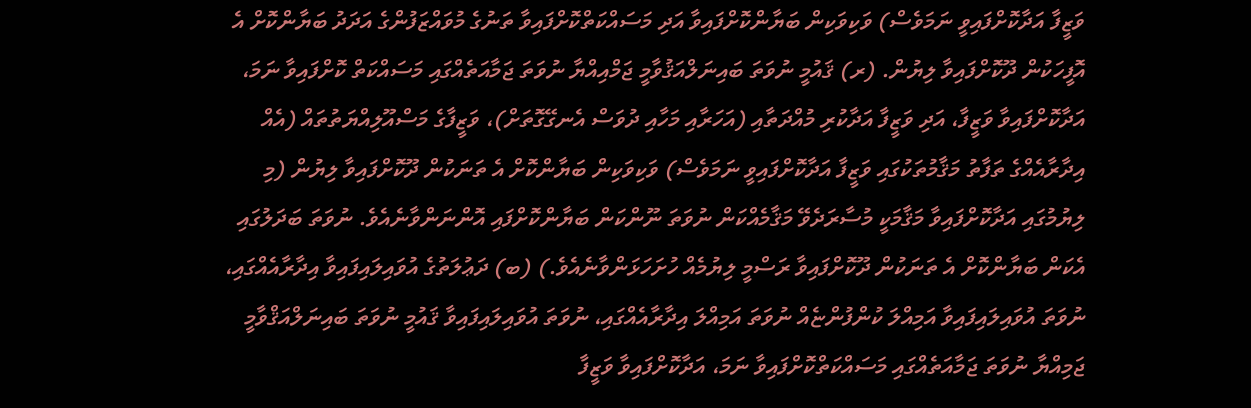ވަޒީފާ އަދާކޮށްފައިވީ ނަމަވެސް) ވަކިވަކިން ބަޔާންކޮށްފައިވާ އަދި މަސައްކަތްކޮށްފައިވާ ތަނުގެ މުވައްޒަފުންގެ އަދަދު ބަޔާންކޮށް އެ އޮފީހަކުން ދޫކޮށްފައިވާ ލިޔުން. (ރ) ޤައުމީ ނުވަތަ ބައިނަލްއަޤުވާމީ ޖަމްއިއްޔާ ނުވަތަ ޖަމާއަތެއްގައި މަސައްކަތް ކޮށްފައިވާ ނަމަ، އަދާކޮށްފައިވާ ވަޒީފާ، އަދި ވަޒީފާ އަދާކުރި މުއްދަތާއި (އަހަރާއި މަހާއި ދުވަސް އެނގޭގޮތަށް)، ވަޒީފާގެ މަސްއޫލިއްޔަތުތައް (އެއް އިދާރާއެއްގެ ތަފާތު މަޤާމުތަކުގައި ވަޒީފާ އަދާކޮށްފައިވީ ނަމަވެސް) ވަކިވަކިން ބަޔާންކޮށް އެ ތަނަކުން ދޫކޮށްފައިވާ ލިޔުން (މި ލިޔުމުގައި އަދާކޮށްފައިވާ މަޤާމަކީ މުސާރަދެވޭ މަޤާމެއްކަން ނުވަތަ ނޫންކަން ބަޔާންކޮށްފައި އޮންނަންވާނެއެވެ. ނުވަތަ ބަދަލުގައި އެކަން ބަޔާންކޮށް އެ ތަނަކުން ދޫކޮށްފައިވާ ރަސްމީ ލިޔުމެއް ހުށަހަޅަންވާނެއެވެ.) (ބ) ދަޢުލަތުގެ އުވައިލައިފައިވާ އިދާރާއެއްގައި، ނުވަތަ އުވައިލައިފައިވާ އަމިއްލަ ކުންފުންޏެއް ނުވަތަ އަމިއްލަ އިދާރާއެއްގައި، ނުވަތަ އުވައިލައިފައިވާ ޤައުމީ ނުވަތަ ބައިނަލްއަޤްވާމީ ޖަމިއްޔާ ނުވަތަ ޖަމާއަތެއްގައި މަސައްކަތްކޮށްފައިވާ ނަމަ، އަދާކޮށްފައިވާ ވަޒީފާ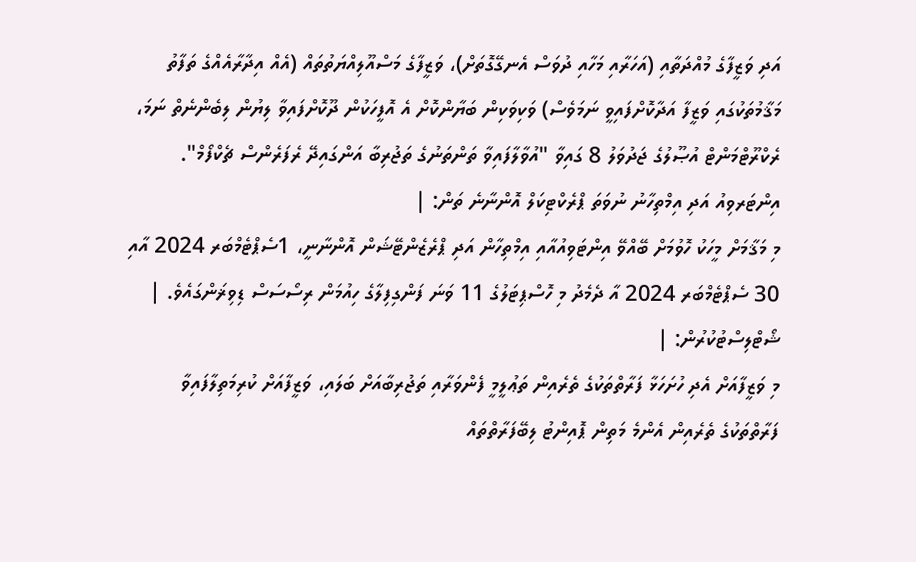އަދި ވަޒީފާގެ މުއްދަތާއި (އަހަރާއި މަހާއި ދުވަސް އެނގޭގޮތަށް)، ވަޒީފާގެ މަސްއޫލިއްޔަތުތައް (އެއް އިދާރާއެއްގެ ތަފާތު މަޤާމުތަކުގައި ވަޒީފާ އަދާކޮށްފައިވީ ނަމަވެސް) ވަކިވަކިން ބަޔާންކޮށް އެ އޮފީހަކުން ދޫކޮށްފައިވާ ލިޔުން ލިބެންނެތް ނަމަ، ރެކްރޫޓްމަންޓް އުޞޫލުގެ ޖަދުވަލު 8 ގައިވާ "އުވާލާފައިވާ ތަންތަނުގެ ތަޖުރިބާ އަންގައިދޭ ރެފަރެންސް ޗެކްފޯމް".
އިންޓަރވިއު އަދި އިމްތިހާނު ނުވަތަ ޕްރެކްޓިކަލް އޮންނާނެ ތަން: |
މި މަޤާމަށް މީހަކު ހޮވުމަށް ބޭއްވޭ އިންޓަވިއުއާއި އިމްތިހާން އަދި ޕްރެޒެންޓޭޝަން އޮންނާނީ، 1ސެޕްޓެމްބަރ 2024 އާއި 30 ސެޕްޓެމްބަރ 2024 އާ ދެމެދު މި ހޮސްޕިޓަލުގެ 11 ވަނަ ފަންގިފިލާގެ ހިއުމަން ރިސޯސަސް ޑިވިޜަންގައެވެ. |
ޝޯޓްލިސްޓުކުރުން: |
މި ވަޒީފާއަށް އެދި ހުށަހަޅާ ފަރާތްތަކުގެ ތެރެއިން ތަޢުލީމީ ފެންވަރާއި ތަޖުރިބާއަށް ބަލައި، ވަޒީފާއަށް ކުރިމަތިލާފައިވާ ފަރާތްތަކުގެ ތެރެއިން އެންމެ މަތިން ޕޮއިންޓު ލިބޭފަރާތްތައް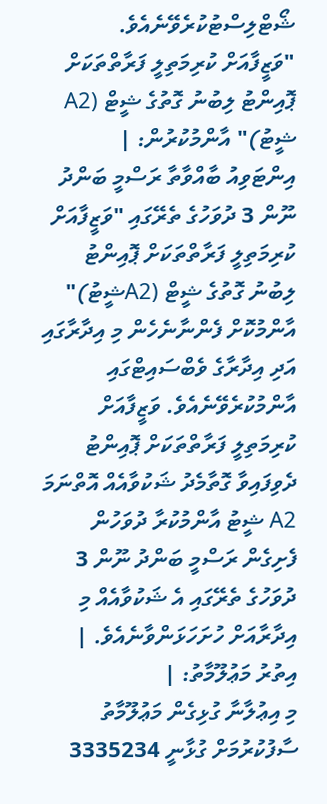ޝޯޓްލިސްޓުކުރެވޭނެއެވެ.
"ވަޒީފާއަށް ކުރިމަތިލީ ފަރާތްތަކަށް ޕޮއިންޓު ލިބުނު ގޮތުގެ ޝީޓް (A2 ޝީޓު)" އާންމުކުރުން: |
އިންޓަވިއު ބާއްވާތާ ރަސްމީ ބަންދު ނޫން 3 ދުވަހުގެ ތެރޭގައި "ވަޒީފާއަށް ކުރިމަތިލީ ފަރާތްތަކަށް ޕޮއިންޓު ލިބުނު ގޮތުގެ ޝީޓް (A2ޝީޓު)" އާންމުކޮށް ފެންނާނެހެން މި އިދާރާގައި އަދި އިދާރާގެ ވެބްސައިޓްގައި އާންމުކުރެވޭނެއެވެ. ވަޒީފާއަށް ކުރިމަތިލީ ފަރާތްތަކަށް ޕޮއިންޓު ދެވިފައިވާ ގޮތާމެދު ޝަކުވާއެއް އޮތްނަމަ A2 ޝީޓު އާންމުކުރާ ދުވަހުން ފެށިގެން ރަސްމީ ބަންދު ނޫން 3 ދުވަހުގެ ތެރޭގައި އެ ޝަކުވާއެއް މި އިދާރާއަށް ހުށަހަޅަންވާނެއެވެ. |
އިތުރު މަޢުލޫމާތު: |
މި އިޢުލާނާ ގުޅިގެން މަޢުލޫމާތު ސާފުކުރުމަށް ގުޅާނީ 3335234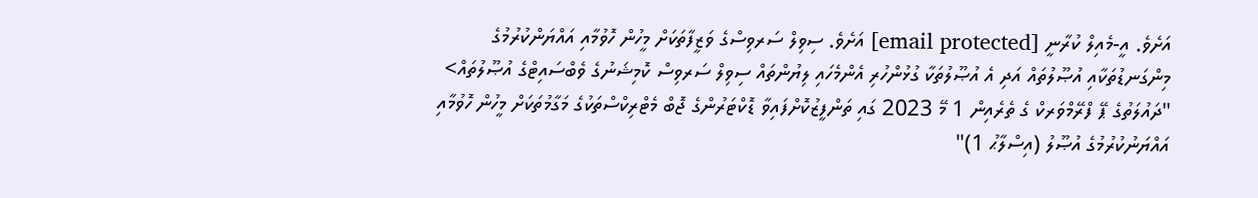އަށެވެ. އީ-މެއިލް ކުރާނީ [email protected] އަށެވެ. ސިވިލް ސަރވިސްގެ ވަޒީފާތަކަށް މީހުން ހޮވުމާއި އައްޔަންކުރުމުގެ މިންގަނޑުތަކާއި އުޞޫލުތައް އަދި އެ އުޞޫލުތަކާ ގުޅުންހުރި އެންމެހައި ލިޔުންތައް ސިވިލް ސަރވިސް ކޮމިޝަނުގެ ވެބްސައިޓްގެ އުޞޫލުތައް> "ދައުލަތުގެ ޕޭ ފްރޭމްވަރކް ގެ ތެރެއިން 1 މޭ 2023 ގައި ތަންފީޒުކޮށްފައިވާ ޑޮކްޓަރުންގެ ޖޮބް މެޓްރިކްސްތަކުގެ މަގާމުތަކަށް މީހުން ހޮވުމާއި އައްޔަނުކުރުމުގެ އުޞޫލު (އިސްލާޙު 1)"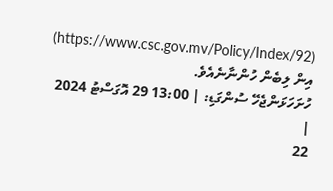(https://www.csc.gov.mv/Policy/Index/92) އިން ލިބެން ހުންނާނެއެވެ.
ހުށަހަޅަންޖެހޭ ސުންގަޑި: | 13:00 29 އޮގަސްޓު 2024 |
22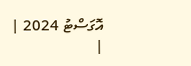އޮގަސްޓު 2024 | |